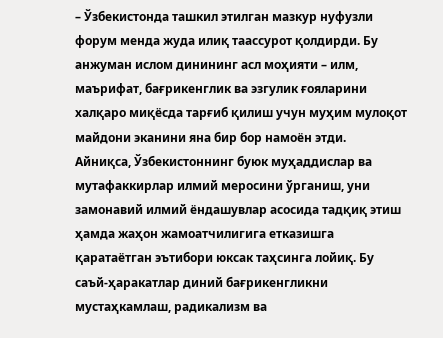– Ўзбекистонда ташкил этилган мазкур нуфузли форум менда жуда илиқ таассурот қолдирди. Бу анжуман ислом динининг асл моҳияти – илм, маърифат, бағрикенглик ва эзгулик ғояларини халқаро миқёсда тарғиб қилиш учун муҳим мулоқот майдони эканини яна бир бор намоён этди.
Айниқса, Ўзбекистоннинг буюк муҳаддислар ва мутафаккирлар илмий меросини ўрганиш, уни замонавий илмий ёндашувлар асосида тадқиқ этиш ҳамда жаҳон жамоатчилигига етказишга қаратаётган эътибори юксак таҳсинга лойиқ. Бу саъй-ҳаракатлар диний бағрикенгликни мустаҳкамлаш, радикализм ва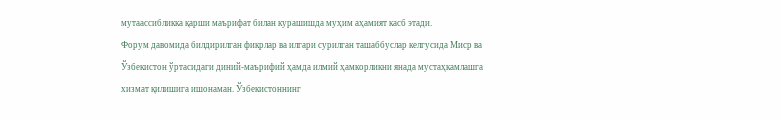мутаассибликка қарши маърифат билан курашишда муҳим аҳамият касб этади.
Форум давомида билдирилган фикрлар ва илгари сурилган ташаббуслар келгусида Миср ва Ўзбекистон ўртасидаги диний-маърифий ҳамда илмий ҳамкорликни янада мустаҳкамлашга хизмат қилишига ишонаман. Ўзбекистоннинг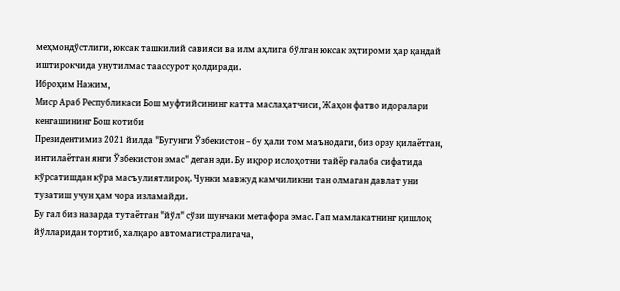меҳмондўстлиги, юксак ташкилий савияси ва илм аҳлига бўлган юксак эҳтироми ҳар қандай иштирокчида унутилмас таассурот қолдиради.
Иброҳим Нажим,
Миср Араб Республикаси Бош муфтийсининг катта маслаҳатчиси, Жаҳон фатво идоралари кенгашининг Бош котиби
Президентимиз 2021 йилда "Бугунги Ўзбекистон – бу ҳали том маънодаги, биз орзу қилаётган, интилаётган янги Ўзбекистон эмас" деган эди. Бу иқрор ислоҳотни тайёр ғалаба сифатида кўрсатишдан кўра масъулиятлироқ. Чунки мавжуд камчиликни тан олмаган давлат уни тузатиш учун ҳам чора изламайди.
Бу гал биз назарда тутаётган "йўл" сўзи шунчаки метафора эмас. Гап мамлакатнинг қишлоқ йўлларидан тортиб, халқаро автомагистралигача,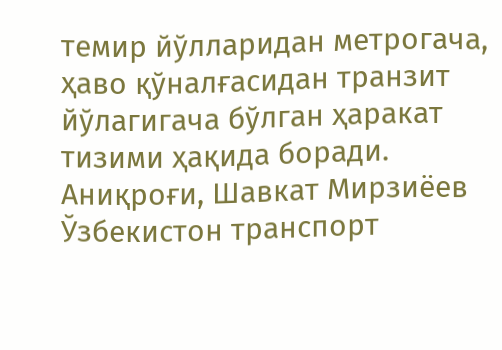темир йўлларидан метрогача, ҳаво қўналғасидан транзит йўлагигача бўлган ҳаракат тизими ҳақида боради. Аниқроғи, Шавкат Мирзиёев Ўзбекистон транспорт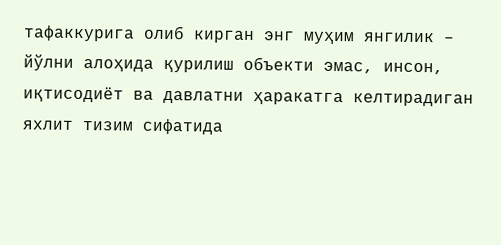тафаккурига олиб кирган энг муҳим янгилик – йўлни алоҳида қурилиш объекти эмас, инсон, иқтисодиёт ва давлатни ҳаракатга келтирадиган яхлит тизим сифатида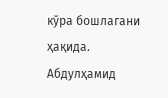кўра бошлагани ҳақида.
Абдулҳамид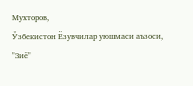Мухторов,
Ўзбекистон Ёзувчилар уюшмаси аъзоси,
"Зиё"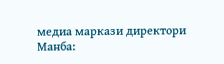медиа маркази директори
Манба: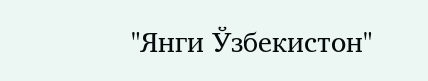"Янги Ўзбекистон"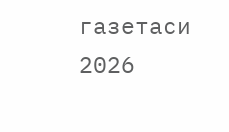газетаси 2026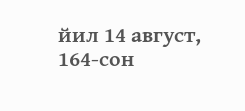йил 14 август, 164-сон